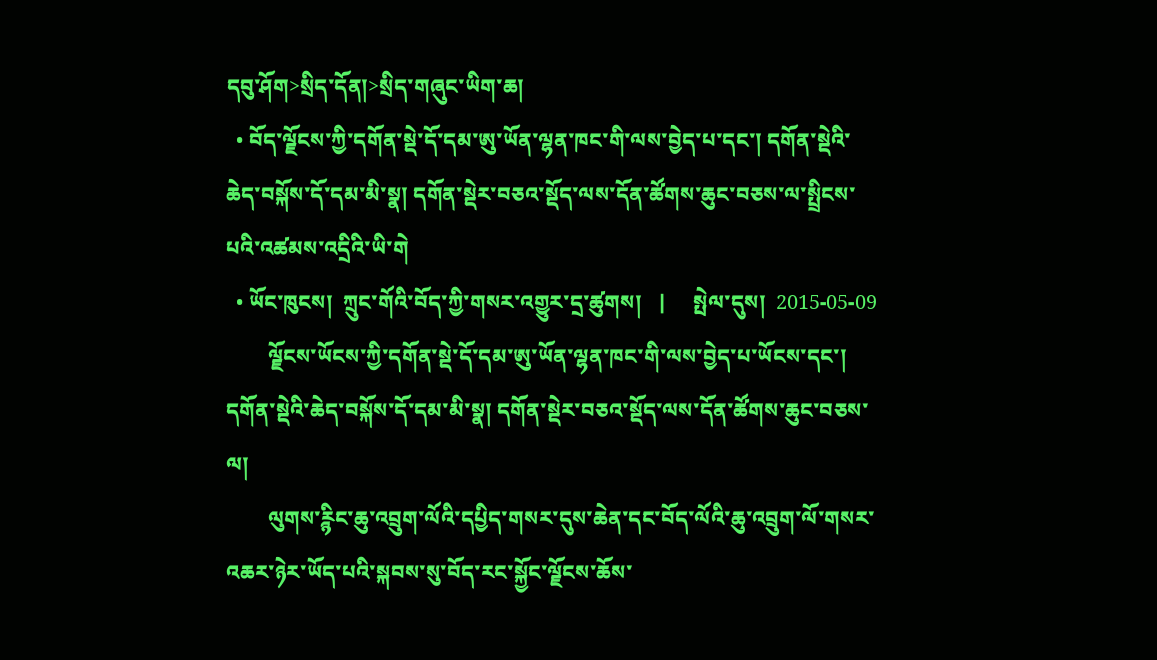དབུ་ཤོག>སྲིད་དོན།>སྲིད་གཞུང་ཡིག་ཆ།
  • བོད་ལྗོངས་ཀྱི་དགོན་སྡེ་དོ་དམ་ཨུ་ཡོན་ལྷན་ཁང་གི་ལས་བྱེད་པ་དང་། དགོན་སྡེའི་ཆེད་བསྐོས་དོ་དམ་མི་སྣ། དགོན་སྡེར་བཅའ་སྡོད་ལས་དོན་ཚོགས་ཆུང་བཅས་ལ་སྤྲིངས་པའི་འཚམས་འདྲིའི་ཡི་གེ
  • ཡོང་ཁུངས།  ཀྲུང་གོའི་བོད་ཀྱི་གསར་འགྱུར་དྲ་ཚུགས།   |     སྤེལ་དུས།  2015-05-09
        ལྗོངས་ཡོངས་ཀྱི་དགོན་སྡེ་དོ་དམ་ཨུ་ཡོན་ལྷན་ཁང་གི་ལས་བྱེད་པ་ཡོངས་དང་། དགོན་སྡེའི་ཆེད་བསྐོས་དོ་དམ་མི་སྣ། དགོན་སྡེར་བཅའ་སྡོད་ལས་དོན་ཚོགས་ཆུང་བཅས་ལ།
        ལུགས་ཪྙིང་ཆུ་འབྲུག་ལོའི་དཔྱིད་གསར་དུས་ཆེན་དང་བོད་ལོའི་ཆུ་འབྲུག་ལོ་གསར་འཆར་ཉེར་ཡོད་པའི་སྐབས་སུ་བོད་རང་སྐྱོང་ལྗོངས་ཆོས་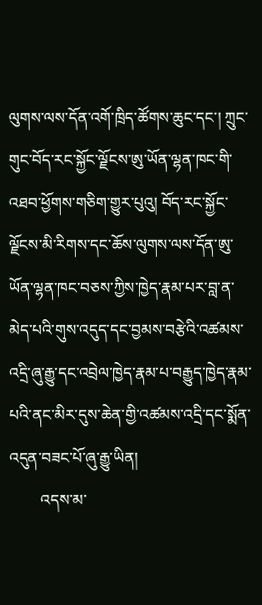ལུགས་ལས་དོན་འགོ་ཁྲིད་ཚོགས་ཆུང་དང་། ཀྲུང་གུང་བོད་རང་སྐྱོང་ལྗོངས་ཨུ་ཡོན་ལྷན་ཁང་གི་འཐབ་ཕྱོགས་གཅིག་གྱུར་པུའུ། བོད་རང་སྐྱོང་ལྗོངས་མི་རིགས་དང་ཆོས་ལུགས་ལས་དོན་ཨུ་ཡོན་ལྷན་ཁང་བཅས་ཀྱིས་ཁྱེད་རྣམ་པར་བླ་ན་མེད་པའི་གུས་འདུད་དང་བྱམས་བརྩེའི་འཚམས་འདྲི་ཞུ་རྒྱུ་དང་འབྲེལ་ཁྱེད་རྣམ་པ་བརྒྱུད་ཁྱེད་རྣམ་པའི་ནང་མིར་དུས་ཆེན་གྱི་འཚམས་འདྲི་དང་སྨོན་འདུན་བཟང་པོ་ཞུ་རྒྱུ་ཡིན།
        འདས་མ་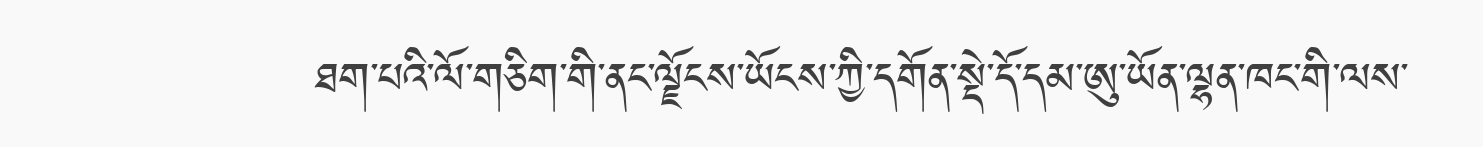ཐག་པའི་ལོ་གཅིག་གི་ནང་ལྗོངས་ཡོངས་ཀྱི་དགོན་སྡེ་དོ་དམ་ཨུ་ཡོན་ལྷན་ཁང་གི་ལས་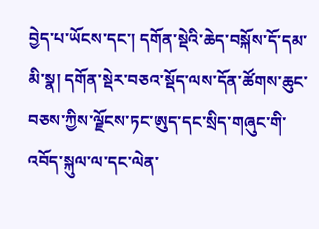བྱེད་པ་ཡོངས་དང་། དགོན་སྡེའི་ཆེད་བསྐོས་དོ་དམ་མི་སྣ། དགོན་སྡེར་བཅའ་སྡོད་ལས་དོན་ཚོགས་ཆུང་བཅས་ཀྱིས་ལྗོངས་ཏང་ཨུད་དང་སྲིད་གཞུང་གི་འབོད་སྐུལ་ལ་དང་ལེན་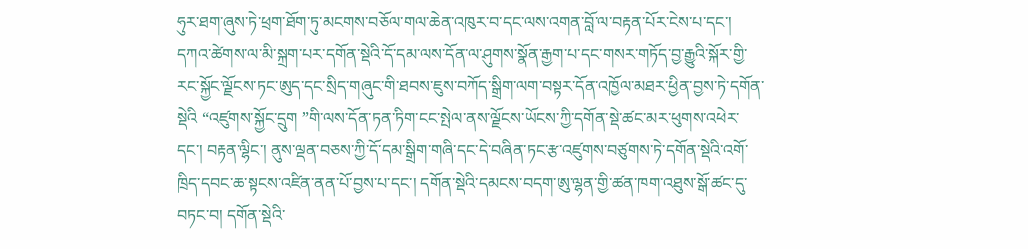ཧུར་ཐག་ཞུས་ཏེ་ཕྲག་ཐོག་ཏུ་མངགས་བཅོལ་གལ་ཆེན་འཁུར་བ་དང་ལས་འགན་བློ་ལ་བརྟན་པོར་ངེས་པ་དང་། དཀའ་ཚེགས་ལ་མི་སྐྲག་པར་དགོན་སྡེའི་དོ་དམ་ལས་དོན་ལ་ཤུགས་སྣོན་རྒྱག་པ་དང་གསར་གཏོད་བྱ་རྒྱུའི་སྐོར་གྱི་རང་སྐྱོང་ལྗོངས་ཏང་ཨུད་དང་སྲིད་གཞུང་གི་ཐབས་ཇུས་བཀོད་སྒྲིག་ལག་བསྟར་དོན་འཁྱོལ་མཐར་ཕྱིན་བྱས་ཏེ་དགོན་སྡེའི “འཛུགས་སྐྱོང་དྲུག ”གི་ལས་དོན་ཏན་ཏིག་ངང་སྤེལ་ནས་ལྗོངས་ཡོངས་ཀྱི་དགོན་སྡེ་ཚང་མར་ཕུགས་འཕེར་དང་། བརྟན་ལྷིང་། ནུས་ལྡན་བཅས་ཀྱི་དོ་དམ་སྒྲིག་གཞི་དང་དེ་བཞིན་ཏང་རྩ་འཛུགས་བཙུགས་ཏེ་དགོན་སྡེའི་འགོ་ཁྲིད་དབང་ཆ་སྟངས་འཛིན་ནན་པོ་བྱས་པ་དང་། དགོན་སྡེའི་དམངས་བདག་ཨུ་ལྷན་གྱི་ཚན་ཁག་འཐུས་སྒོ་ཚང་དུ་བཏང་བ། དགོན་སྡེའི་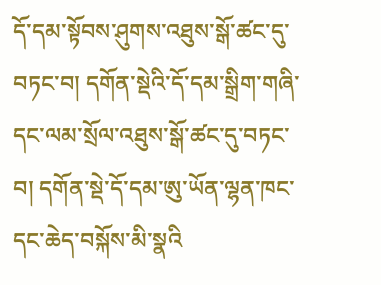དོ་དམ་སྟོབས་ཤུགས་འཐུས་སྒོ་ཚང་དུ་བཏང་བ། དགོན་སྡེའི་དོ་དམ་སྒྲིག་གཞི་དང་ལམ་སྲོལ་འཐུས་སྒོ་ཚང་དུ་བཏང་བ། དགོན་སྡེ་དོ་དམ་ཨུ་ཡོན་ལྷན་ཁང་དང་ཆེད་བསྐོས་མི་སྣའི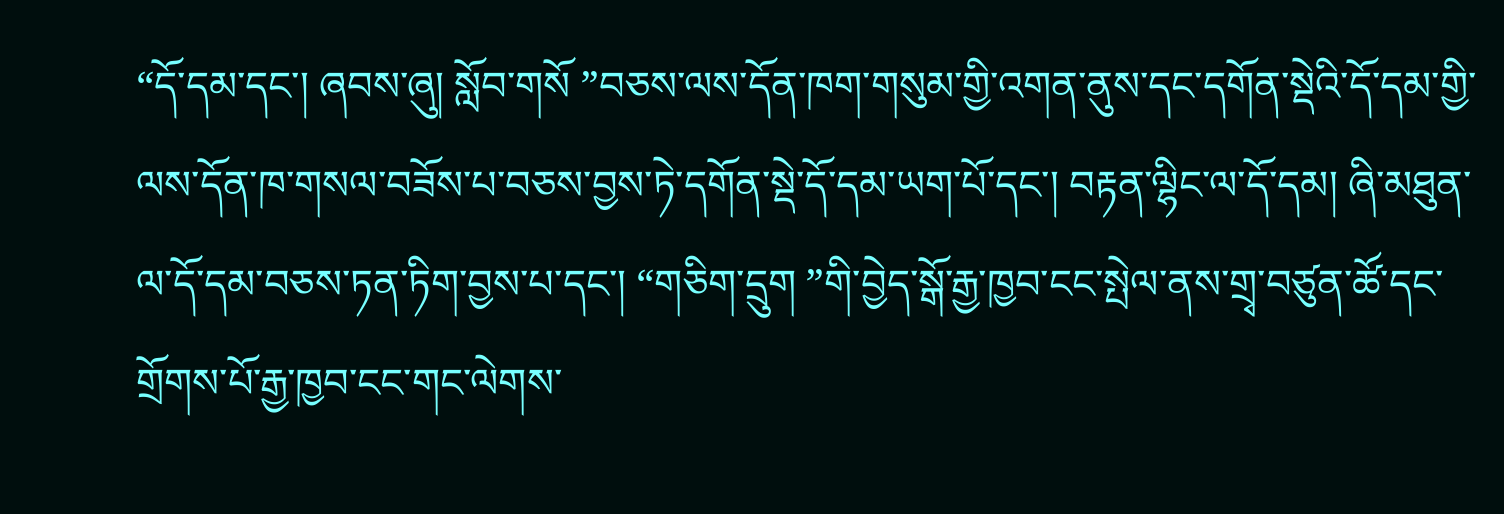“དོ་དམ་དང་། ཞབས་ཞུ། སློབ་གསོ ”བཅས་ལས་དོན་ཁག་གསུམ་གྱི་འགན་ནུས་དང་དགོན་སྡེའི་དོ་དམ་གྱི་ལས་དོན་ཁ་གསལ་བཟོས་པ་བཅས་བྱས་ཏེ་དགོན་སྡེ་དོ་དམ་ཡག་པོ་དང་། བརྟན་ལྷིང་ལ་དོ་དམ། ཞི་མཐུན་ལ་དོ་དམ་བཅས་ཏན་ཏིག་བྱས་པ་དང་། “གཅིག་དྲུག ”གི་བྱེད་སྒོ་རྒྱ་ཁྱབ་ངང་སྤེལ་ནས་གྲྭ་བཙུན་ཚོ་དང་གྲོགས་པོ་རྒྱ་ཁྱབ་ངང་གང་ལེགས་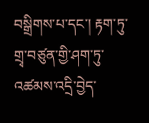བསྒྲིགས་པ་དང་། རྟག་ཏུ་གྲྭ་བཙུན་གྱི་ཤག་ཏུ་འཚམས་འདྲི་བྱེད་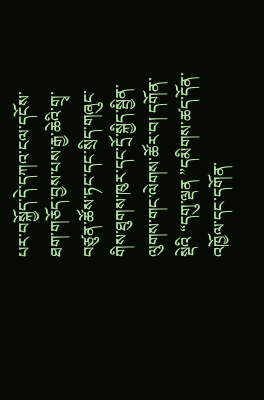པར་བསྐྱོད་དེ་དཀའ་ངལ་དངོས་ཐག་གཅོད་བྱས་པས་རྒྱ་ཆེའི་གྲྭ་བཙུན་ཚོས་ཏང་དང་སྲིད་གཞུང་གིས་ཐུགས་ཁུར་དང་དྲོ་སྐྱིད་སྦྱིན་ལུགས་གང་ལེགས་ཚོར་བ། དགོན་སྡེའི “དགུ་ལྡན ”དམིགས་ཚད་དོན་འཁྱོལ་དང་དགོན་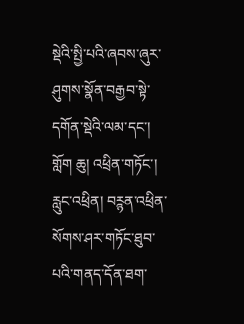སྡེའི་སྤྱི་པའི་ཞབས་ཞུར་ཤུགས་སྣོན་བརྒྱབ་སྟེ་དགོན་སྡེའི་ལམ་དང་། གློག ཆུ། འཕྲིན་གཏོང་། རླུང་འཕྲིན། བཪྙན་འཕྲིན་སོགས་ཤར་གཏོང་ཐུབ་པའི་གནད་དོན་ཐག་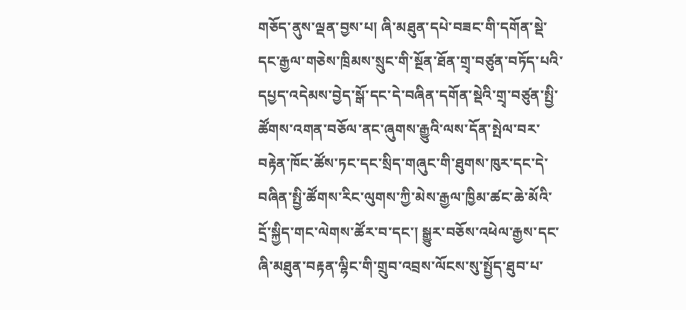གཅོད་ནུས་ལྡན་བྱས་པ། ཞི་མཐུན་དཔེ་བཟང་གི་དགོན་སྡེ་དང་རྒྱལ་གཅེས་ཁྲིམས་སྲུང་གི་སྔོན་ཐོན་གྲྭ་བཙུན་བཏོད་པའི་དཔྱད་འདེམས་བྱེད་སྒོ་དང་དེ་བཞིན་དགོན་སྡེའི་གྲྭ་བཙུན་སྤྱི་ཚོགས་འགན་བཅོལ་ནང་ཞུགས་རྒྱུའི་ལས་དོན་སྤེལ་བར་བརྟེན་ཁོང་ཚོས་ཏང་དང་སྲིད་གཞུང་གི་ཐུགས་ཁུར་དང་དེ་བཞིན་སྤྱི་ཚོགས་རིང་ལུགས་ཀྱི་མེས་རྒྱལ་ཁྱིམ་ཚང་ཆེ་མོའི་དྲོ་སྐྱིད་གང་ལེགས་ཚོར་བ་དང་། སྒྱུར་བཅོས་འཕེལ་རྒྱས་དང་ཞི་མཐུན་བརྟན་ལྷིང་གི་གྲུབ་འབྲས་ལོངས་སུ་སྤྱོད་ཐུབ་པ་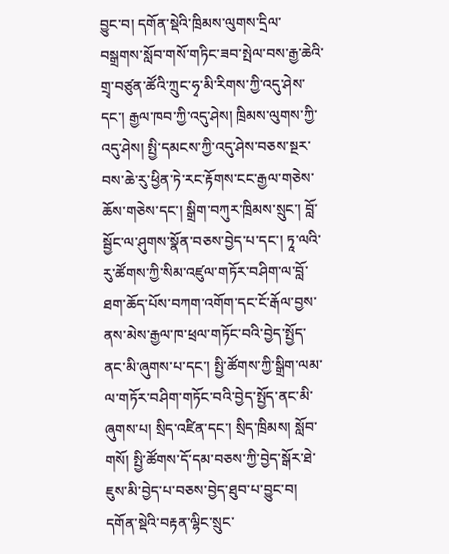བྱུང་བ། དགོན་སྡེའི་ཁྲིམས་ལུགས་དྲིལ་བསྒྲགས་སློབ་གསོ་གཏིང་ཟབ་སྤེལ་བས་རྒྱ་ཆེའི་གྲྭ་བཙུན་ཚོའི་ཀྲུང་ཧྭ་མི་རིགས་ཀྱི་འདུ་ཤེས་དང་། རྒྱལ་ཁབ་ཀྱི་འདུ་ཤེས། ཁྲིམས་ལུགས་ཀྱི་འདུ་ཤེས། སྤྱི་དམངས་ཀྱི་འདུ་ཤེས་བཅས་སྔར་བས་ཆེ་རུ་ཕྱིན་ཏེ་རང་རྟོགས་ངང་རྒྱལ་གཅེས་ཆོས་གཅེས་དང་། སྒྲིག་བཀུར་ཁྲིམས་སྲུང་། བློ་སྦྱོང་ལ་ཤུགས་སྣོན་བཅས་བྱེད་པ་དང་། ཏཱ་ལའི་རུ་ཚོགས་ཀྱི་སིམ་འཛུལ་གཏོར་བཤིག་ལ་བློ་ཐག་ཆོད་པོས་བཀག་འགོག་དང་ངོ་རྒོལ་བྱས་ནས་མེས་རྒྱལ་ཁ་ཕྲལ་གཏོང་བའི་བྱེད་སྤྱོད་ནང་མི་ཞུགས་པ་དང་། སྤྱི་ཚོགས་ཀྱི་སྒྲིག་ལམ་ལ་གཏོར་བཤིག་གཏོང་བའི་བྱེད་སྤྱོད་ནང་མི་ཞུགས་པ། སྲིད་འཛིན་དང་། སྲིད་ཁྲིམས། སློབ་གསོ། སྤྱི་ཚོགས་དོ་དམ་བཅས་ཀྱི་བྱེད་སྒོར་ཐེ་ཇུས་མི་བྱེད་པ་བཅས་བྱེད་ཐུབ་པ་བྱུང་བ། དགོན་སྡེའི་བརྟན་ལྷིང་སྲུང་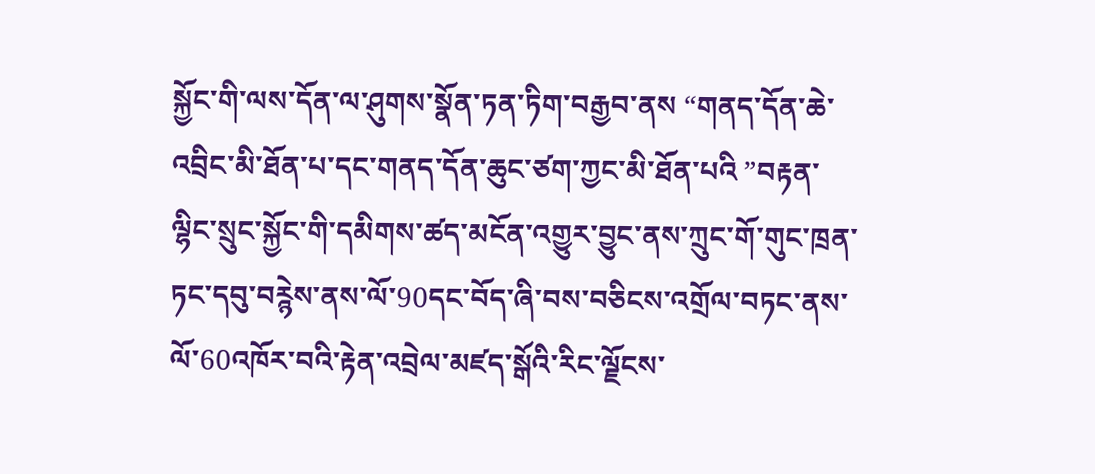སྐྱོང་གི་ལས་དོན་ལ་ཤུགས་སྣོན་ཏན་ཏིག་བརྒྱབ་ནས “གནད་དོན་ཆེ་འབྲིང་མི་ཐོན་པ་དང་གནད་དོན་ཆུང་ཙག་ཀྱང་མི་ཐོན་པའི ”བརྟན་ལྷིང་སྲུང་སྐྱོང་གི་དམིགས་ཚད་མངོན་འགྱུར་བྱུང་ནས་ཀྲུང་གོ་གུང་ཁྲན་ཏང་དབུ་བཪྙེས་ནས་ལོ་90དང་བོད་ཞི་བས་བཅིངས་འགྲོལ་བཏང་ནས་ལོ་60འཁོར་བའི་རྟེན་འབྲེལ་མཛད་སྒོའི་རིང་ལྗོངས་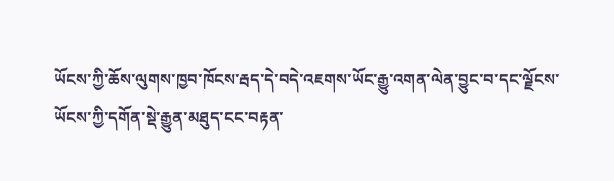ཡོངས་ཀྱི་ཆོས་ལུགས་ཁྱབ་ཁོངས་རྦད་དེ་བདེ་འཇགས་ཡོང་རྒྱུ་འགན་ལེན་བྱུང་བ་དང་ལྗོངས་ཡོངས་ཀྱི་དགོན་སྡེ་རྒྱུན་མཐུད་ངང་བརྟན་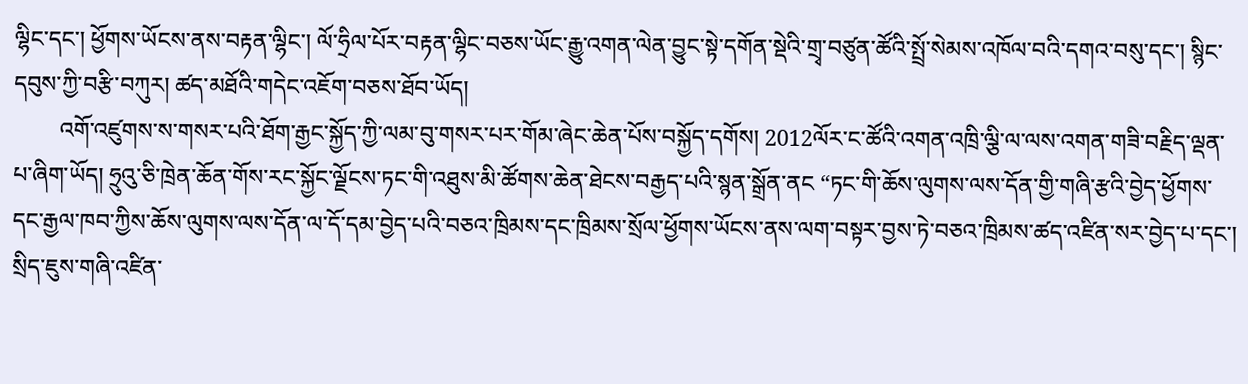ལྷིང་དང་། ཕྱོགས་ཡོངས་ནས་བརྟན་ལྷིང་། ལོ་ཧྲིལ་པོར་བརྟན་ལྷིང་བཅས་ཡོང་རྒྱུ་འགན་ལེན་བྱུང་སྟེ་དགོན་སྡེའི་གྲྭ་བཙུན་ཚོའི་སྤྲོ་སེམས་འཁོལ་བའི་དགའ་བསུ་དང་། སྙིང་དབུས་ཀྱི་བརྩི་བཀུར། ཚད་མཐོའི་གདེང་འཇོག་བཅས་ཐོབ་ཡོད།
        འགོ་འཛུགས་ས་གསར་པའི་ཐོག་རྒྱང་སྐྱོད་ཀྱི་ལམ་བུ་གསར་པར་གོམ་ཞེང་ཆེན་པོས་བསྐྱོད་དགོས། 2012ལོར་ང་ཚོའི་འགན་འཁྲི་ལྕི་ལ་ལས་འགན་གཟི་བརྗིད་ལྡན་པ་ཞིག་ཡོད། ཧྲུའུ་ཅི་ཁྲེན་ཆོན་གོས་རང་སྐྱོང་ལྗོངས་ཏང་གི་འཐུས་མི་ཚོགས་ཆེན་ཐེངས་བརྒྱད་པའི་སྙན་སྒྲོན་ནང “ཏང་གི་ཆོས་ལུགས་ལས་དོན་གྱི་གཞི་རྩའི་བྱེད་ཕྱོགས་དང་རྒྱལ་ཁབ་ཀྱིས་ཆོས་ལུགས་ལས་དོན་ལ་དོ་དམ་བྱེད་པའི་བཅའ་ཁྲིམས་དང་ཁྲིམས་སྲོལ་ཕྱོགས་ཡོངས་ནས་ལག་བསྟར་བྱས་ཏེ་བཅའ་ཁྲིམས་ཚད་འཛིན་སར་བྱེད་པ་དང་། སྲིད་ཇུས་གཞི་འཛིན་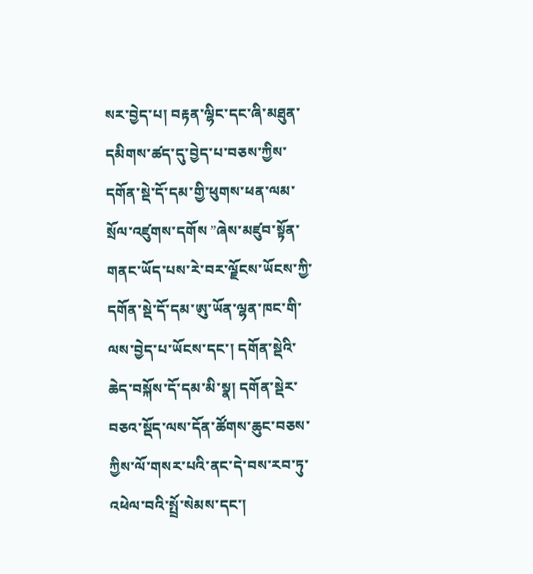སར་བྱེད་པ། བརྟན་ལྷིང་དང་ཞི་མཐུན་དམིགས་ཚད་དུ་བྱེད་པ་བཅས་ཀྱིས་དགོན་སྡེ་དོ་དམ་གྱི་ཕུགས་ཕན་ལམ་སྲོལ་འཛུགས་དགོས ”ཞེས་མཛུབ་སྟོན་གནང་ཡོད་པས་རེ་བར་ལྗོངས་ཡོངས་ཀྱི་དགོན་སྡེ་དོ་དམ་ཨུ་ཡོན་ལྷན་ཁང་གི་ལས་བྱེད་པ་ཡོངས་དང་། དགོན་སྡེའི་ཆེད་བསྐོས་དོ་དམ་མི་སྣ། དགོན་སྡེར་བཅའ་སྡོད་ལས་དོན་ཚོགས་ཆུང་བཅས་ཀྱིས་ལོ་གསར་པའི་ནང་དེ་བས་རབ་ཏུ་འཕེལ་བའི་སྤྲོ་སེམས་དང་།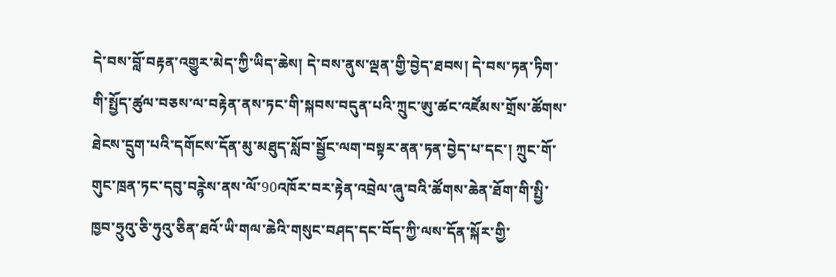དེ་བས་བློ་བརྟན་འགྱུར་མེད་ཀྱི་ཡིད་ཆེས། དེ་བས་ནུས་ལྡན་གྱི་བྱེད་ཐབས། དེ་བས་ཏན་ཏིག་གི་སྤྱོད་ཚུལ་བཅས་ལ་བརྟེན་ནས་ཏང་གི་སྐབས་བདུན་པའི་ཀྲུང་ཨུ་ཚང་འཛོམས་གྲོས་ཚོགས་ཐེངས་དྲུག་པའི་དགོངས་དོན་མུ་མཐུད་སློབ་སྦྱོང་ལག་བསྟར་ནན་ཏན་བྱེད་པ་དང་། ཀྲུང་གོ་གུང་ཁྲན་ཏང་དབུ་བཪྙེས་ནས་ལོ་90འཁོར་བར་རྟེན་འབྲེལ་ཞུ་བའི་ཚོགས་ཆེན་ཐོག་གི་སྤྱི་ཁྱབ་ཧྲུའུ་ཅི་ཧུའུ་ཅིན་ཐའོ་ཡི་གལ་ཆེའི་གསུང་བཤད་དང་བོད་ཀྱི་ལས་དོན་སྐོར་གྱི་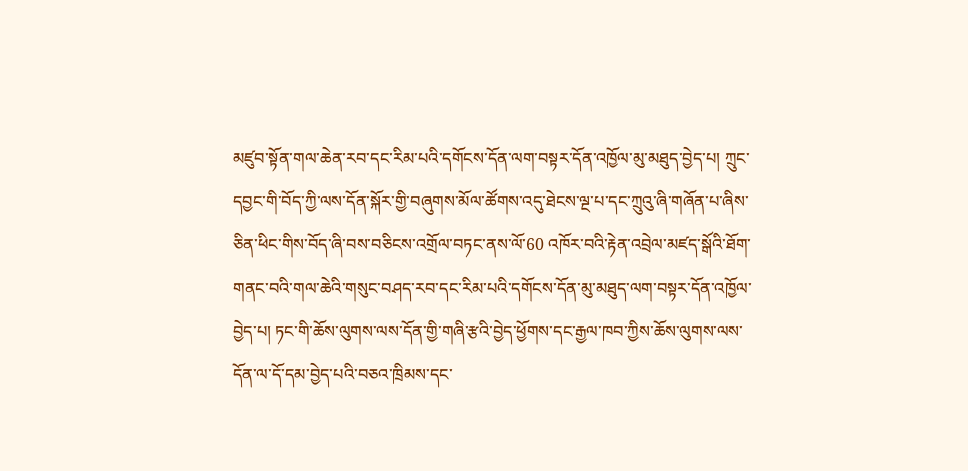མཛུབ་སྟོན་གལ་ཆེན་རབ་དང་རིམ་པའི་དགོངས་དོན་ལག་བསྟར་དོན་འཁྱོལ་མུ་མཐུད་བྱེད་པ། ཀྲུང་དབྱང་གི་བོད་ཀྱི་ལས་དོན་སྐོར་གྱི་བཞུགས་མོལ་ཚོགས་འདུ་ཐེངས་ལྔ་པ་དང་ཀྲུའུ་ཞི་གཞོན་པ་ཞིས་ཅིན་ཕིང་གིས་བོད་ཞི་བས་བཅིངས་འགྲོལ་བཏང་ནས་ལོ་60 འཁོར་བའི་རྟེན་འབྲེལ་མཛད་སྒོའི་ཐོག་གནང་བའི་གལ་ཆེའི་གསུང་བཤད་རབ་དང་རིམ་པའི་དགོངས་དོན་མུ་མཐུད་ལག་བསྟར་དོན་འཁྱོལ་བྱེད་པ། ཏང་གི་ཆོས་ལུགས་ལས་དོན་གྱི་གཞི་རྩའི་བྱེད་ཕྱོགས་དང་རྒྱལ་ཁབ་ཀྱིས་ཆོས་ལུགས་ལས་དོན་ལ་དོ་དམ་བྱེད་པའི་བཅའ་ཁྲིམས་དང་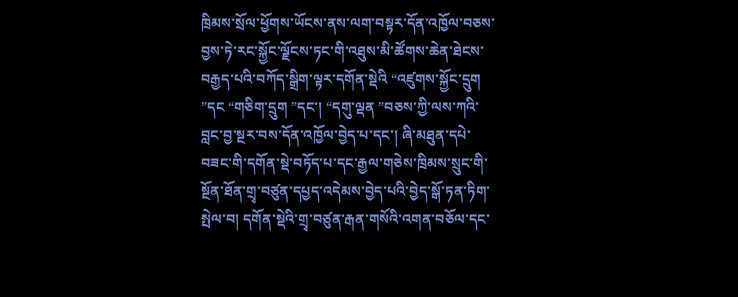ཁྲིམས་སྲོལ་ཕྱོགས་ཡོངས་ནས་ལག་བསྟར་དོན་འཁྱོལ་བཅས་བྱས་ཏེ་རང་སྐྱོང་ལྗོངས་ཏང་གི་འཐུས་མི་ཚོགས་ཆེན་ཐེངས་བརྒྱད་པའི་བཀོད་སྒྲིག་ལྟར་དགོན་སྡེའི “འཛུགས་སྐྱོང་དྲུག ”དང “གཅིག་དྲུག ”དང་། “དགུ་ལྡན ”བཅས་ཀྱི་ལས་ཀའི་བླང་བྱ་སྔར་བས་དོན་འཁྱོལ་བྱེད་པ་དང་། ཞི་མཐུན་དཔེ་བཟང་གི་དགོན་སྡེ་བཏོད་པ་དང་རྒྱལ་གཅེས་ཁྲིམས་སྲུང་གི་སྔོན་ཐོན་གྲྭ་བཙུན་དཔྱད་འདེམས་བྱེད་པའི་བྱེད་སྒོ་ཏན་ཏིག་སྤེལ་བ། དགོན་སྡེའི་གྲྭ་བཙུན་རྒན་གསོའི་འགན་བཅོལ་དང་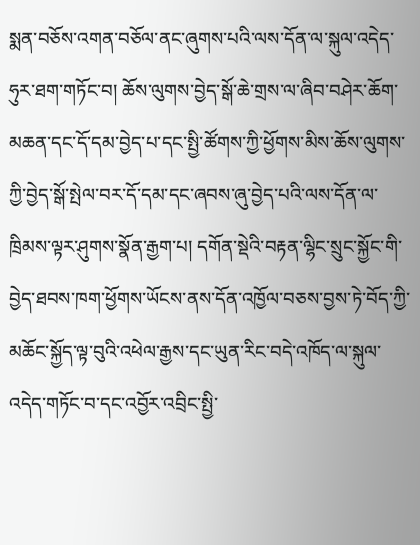སྨན་བཅོས་འགན་བཅོལ་ནང་ཞུགས་པའི་ལས་དོན་ལ་སྐུལ་འདེད་ཧུར་ཐག་གཏོང་བ། ཆོས་ལུགས་བྱེད་སྒོ་ཆེ་གྲས་ལ་ཞིབ་བཤེར་ཆོག་མཆན་དང་དོ་དམ་བྱེད་པ་དང་སྤྱི་ཚོགས་ཀྱི་ཕྱོགས་མིས་ཆོས་ལུགས་ཀྱི་བྱེད་སྒོ་སྤེལ་བར་དོ་དམ་དང་ཞབས་ཞུ་བྱེད་པའི་ལས་དོན་ལ་ཁྲིམས་ལྟར་ཤུགས་སྣོན་རྒྱག་པ། དགོན་སྡེའི་བརྟན་ལྷིང་སྲུང་སྐྱོང་གི་བྱེད་ཐབས་ཁག་ཕྱོགས་ཡོངས་ནས་དོན་འཁྱོལ་བཅས་བྱས་ཏེ་བོད་ཀྱི་མཆོང་སྐྱོད་ལྟ་བུའི་འཕེལ་རྒྱས་དང་ཡུན་རིང་བདེ་འཁོད་ལ་སྐུལ་འདེད་གཏོང་བ་དང་འབྱོར་འབྲིང་སྤྱི་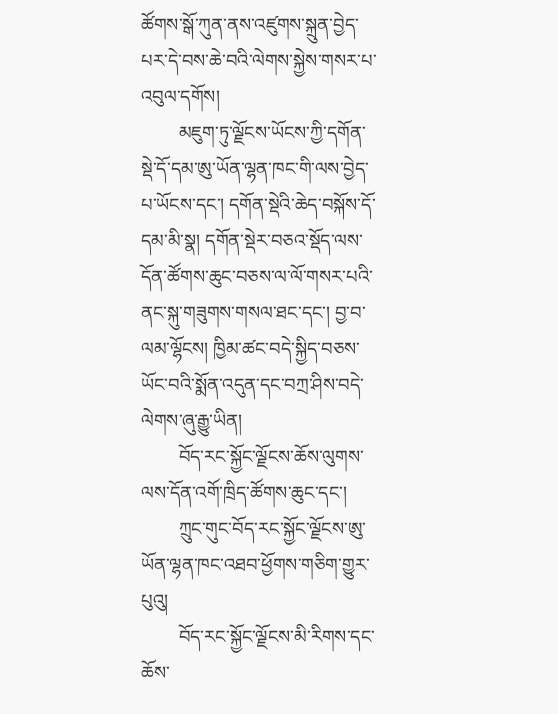ཚོགས་སྒོ་ཀུན་ནས་འཛུགས་སྐྲུན་བྱེད་པར་དེ་བས་ཆེ་བའི་ལེགས་སྐྱེས་གསར་པ་འབུལ་དགོས།
        མཇུག་ཏུ་ལྗོངས་ཡོངས་ཀྱི་དགོན་སྡེ་དོ་དམ་ཨུ་ཡོན་ལྷན་ཁང་གི་ལས་བྱེད་པ་ཡོངས་དང་། དགོན་སྡེའི་ཆེད་བསྐོས་དོ་དམ་མི་སྣ། དགོན་སྡེར་བཅའ་སྡོད་ལས་དོན་ཚོགས་ཆུང་བཅས་ལ་ལོ་གསར་པའི་ནང་སྐུ་གཟུགས་གསལ་ཐང་དང་། བྱ་བ་ལམ་ལྷོངས། ཁྱིམ་ཚང་བདེ་སྐྱིད་བཅས་ཡོང་བའི་སྨོན་འདུན་དང་བཀྲ་ཤིས་བདེ་ལེགས་ཞུ་རྒྱུ་ཡིན།
        བོད་རང་སྐྱོང་ལྗོངས་ཆོས་ལུགས་ལས་དོན་འགོ་ཁྲིད་ཚོགས་ཆུང་དང་།
        ཀྲུང་གུང་བོད་རང་སྐྱོང་ལྗོངས་ཨུ་ཡོན་ལྷན་ཁང་འཐབ་ཕྱོགས་གཅིག་གྱུར་པུའུ།
        བོད་རང་སྐྱོང་ལྗོངས་མི་རིགས་དང་ཆོས་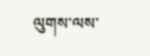ལུགས་ལས་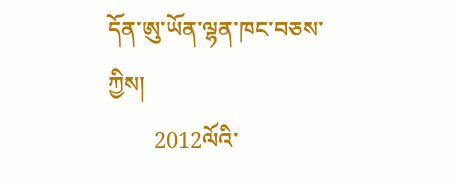དོན་ཨུ་ཡོན་ལྷན་ཁང་བཅས་ཀྱིས།
        2012ལོའི་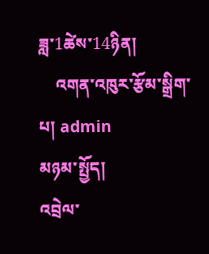ཟླ་1ཚེས་14ཉིན།
    འགན་འཁུར་རྩོམ་སྒྲིག་པ། admin
མཉམ་སྤྱོད།
འབྲེལ་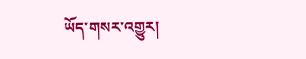ཡོད་གསར་འགྱུར།